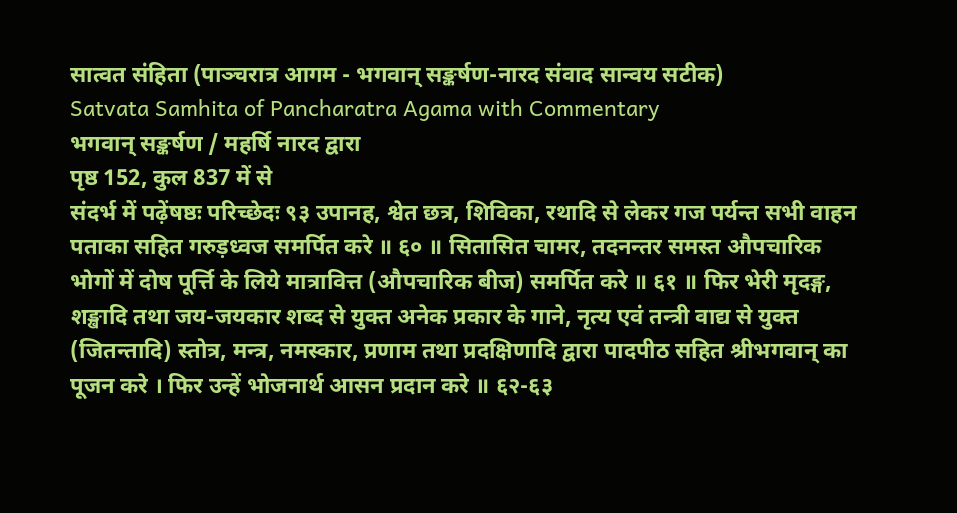सात्वत संहिता (पाञ्चरात्र आगम - भगवान् सङ्कर्षण-नारद संवाद सान्वय सटीक)
Satvata Samhita of Pancharatra Agama with Commentary
भगवान् सङ्कर्षण / महर्षि नारद द्वारा
पृष्ठ 152, कुल 837 में से
संदर्भ में पढ़ेंषष्ठः परिच्छेदः ९३ उपानह, श्वेत छत्र, शिविका, रथादि से लेकर गज पर्यन्त सभी वाहन पताका सहित गरुड़ध्वज समर्पित करे ॥ ६० ॥ सितासित चामर, तदनन्तर समस्त औपचारिक भोगों में दोष पूर्त्ति के लिये मात्रावित्त (औपचारिक बीज) समर्पित करे ॥ ६१ ॥ फिर भेरी मृदङ्ग, शङ्खादि तथा जय-जयकार शब्द से युक्त अनेक प्रकार के गाने, नृत्य एवं तन्त्री वाद्य से युक्त (जितन्तादि) स्तोत्र, मन्त्र, नमस्कार, प्रणाम तथा प्रदक्षिणादि द्वारा पादपीठ सहित श्रीभगवान् का पूजन करे । फिर उन्हें भोजनार्थ आसन प्रदान करे ॥ ६२-६३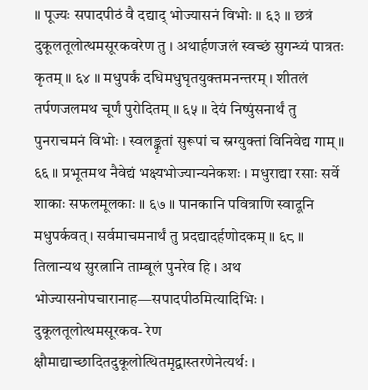॥ पूज्यः सपादपीठं वै दद्याद् भोज्यासनं विभोः ॥ ६३ ॥ छत्रं दुकूलतूलोत्थमसूरकवरेण तु । अथार्हणजलं स्वच्छं सुगन्ध्यं पात्रतः कृतम् ॥ ६४ ॥ मधुपर्कं दधिमधुघृतयुक्तमनन्तरम् । शीतलं तर्पणजलमथ चूर्णं पुरोदितम् ॥ ६५ ॥ देयं निष्पुंसनार्थं तु पुनराचमनं विभोः । स्वलङ्कृतां सुरूपां च स्रग्युक्तां विनिवेद्य गाम् ॥ ६६ ॥ प्रभूतमथ नैवेद्यं भक्ष्यभोज्यान्यनेकशः । मधुराद्या रसाः सर्वे शाकाः सफलमूलकाः ॥ ६७ ॥ पानकानि पवित्राणि स्वादूनि मधुपर्कवत् । सर्वमाचमनार्थं तु प्रदद्यादर्हणोदकम् ॥ ६८ ॥ तिलान्यथ सुरत्नानि ताम्बूलं पुनरेव हि । अथ भोज्यासनोपचारानाह—सपादपीठमित्यादिभिः । दुकूलतूलोत्थमसूरकव- रेण क्षौमाद्याच्छादितदुकूलोत्थितमृद्वास्तरणेनेत्यर्थः ।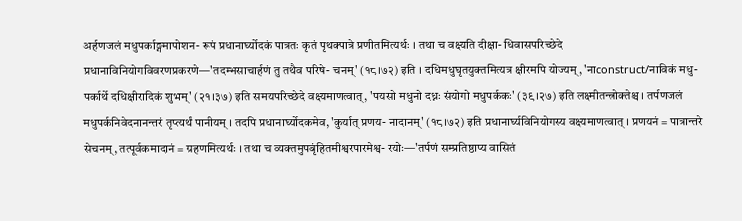अर्हणजलं मधुपर्काङ्गमापोशन- रूपं प्रधानार्घ्योदकं पात्रतः कृतं पृथक्पात्रे प्रणीतमित्यर्थः । तथा च वक्ष्यति दीक्षा- धिवासपरिच्छेदे प्रधानाविनियोगविवरणप्रकरणे—'तदम्भसाचार्हणं तु तथैव परिषे- चनम्' (१८।७२) इति । दधिमधुघृतयुक्तमित्यत्र क्षीरमपि योज्यम्, 'नाconstruct/नाविकं मधु- पर्कार्थे दधिक्षीरादिकं शुभम्' (२१।३७) इति समयपरिच्छेदे वक्ष्यमाणत्वात्, 'पयसो मधुनो दध्नः संयोगो मधुपर्ककः' (३९।२७) इति लक्ष्मीतन्त्रोक्तेश्च । तर्पणजलं मधुपर्कनिवेदनानन्तरं तृप्त्यर्थं पानीयम् । तदपि प्रधानार्घ्योदकमेव, 'कुर्यात् प्रणय- नादानम्' (१८।७२) इति प्रधानार्घ्यविनियोगस्य वक्ष्यमाणत्वात् । प्रणयनं = पात्रान्तरे सेचनम्, तत्पूर्वकमादानं = ग्रहणमित्यर्थः । तथा च व्यक्तमुपबृंहितमीश्वरपारमेश्व- रयोः—'तर्पणं सम्प्रतिष्ठाप्य वासितं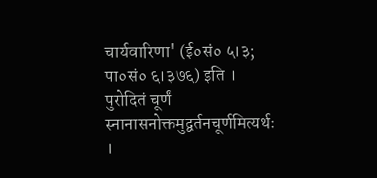चार्यवारिणा' (ई०सं० ५।३; पा०सं० ६।३७६) इति । पुरोदितं चूर्णं स्नानासनोक्तमुद्वर्तनचूर्णमित्यर्थः ।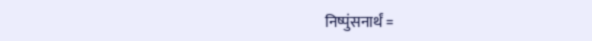निष्पुंसनार्थं =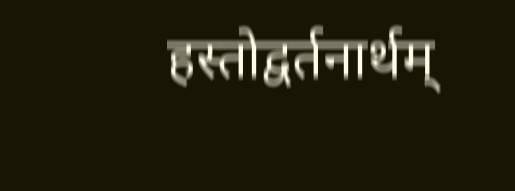हस्तोद्वर्तनार्थम्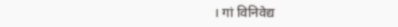। गां विनिवेद्य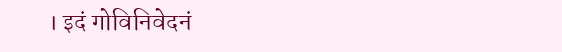। इदं गोविनिवेदनं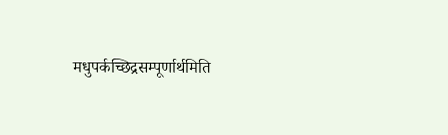मधुपर्कच्छिद्रसम्पूर्णार्थमिति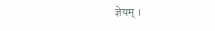ज्ञेयम् ।